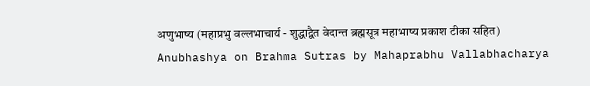अणुभाष्य (महाप्रभु वल्लभाचार्य - शुद्धाद्वैत वेदान्त ब्रह्मसूत्र महाभाष्य प्रकाश टीका सहित)
Anubhashya on Brahma Sutras by Mahaprabhu Vallabhacharya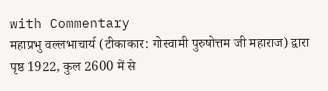with Commentary
महाप्रभु वल्लभाचार्य (टीकाकार: गोस्वामी पुरुषोत्तम जी महाराज) द्वारा
पृष्ठ 1922, कुल 2600 में से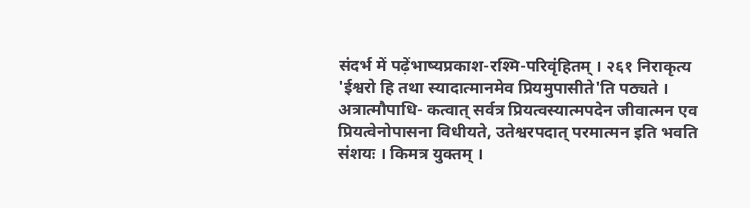संदर्भ में पढ़ेंभाष्यप्रकाश-रश्मि-परिवृंहितम् । २६१ निराकृत्य 'ईश्वरो हि तथा स्यादात्मानमेव प्रियमुपासीते'ति पठ्यते । अत्रात्मौपाधि- कत्वात् सर्वत्र प्रियत्वस्यात्मपदेन जीवात्मन एव प्रियत्वेनोपासना विधीयते, उतेश्वरपदात् परमात्मन इति भवति संशयः । किमत्र युक्तम् ।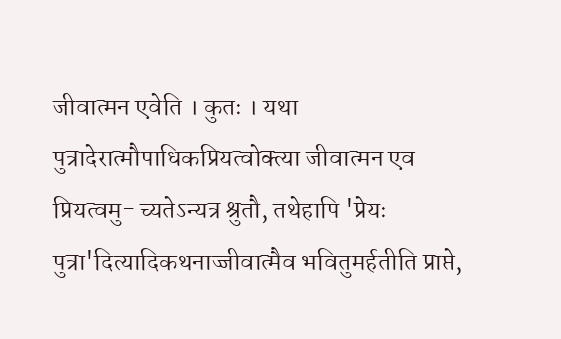जीवात्मन एवेति । कुतः । यथा पुत्रादेरात्मौपाधिकप्रियत्वोक्त्या जीवात्मन एव प्रियत्वमु- च्यतेऽन्यत्र श्रुतौ, तथेहापि 'प्रेयः पुत्रा'दित्यादिकथनाज्जीवात्मैव भवितुमर्हतीति प्राप्ते,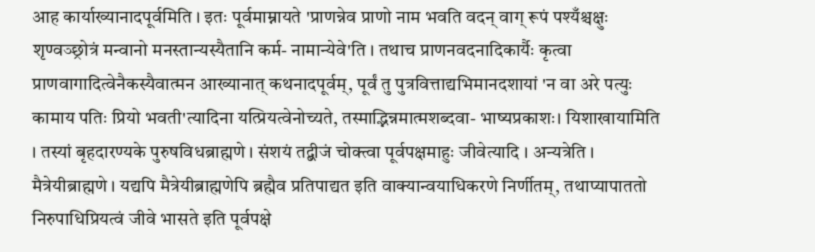आह कार्याख्यानादपूर्वमिति । इतः पूर्वमाम्नायते 'प्राणन्नेव प्राणो नाम भवति वदन् वाग् रूपं पश्यँश्चक्षुः शृण्वञ्छ्रोत्रं मन्वानो मनस्तान्यस्यैतानि कर्म- नामान्येवे'ति । तथाच प्राणनवदनादिकार्यैः कृत्वा प्राणवागादित्वेनैकस्यैवात्मन आख्यानात् कथनादपूर्वम्, पूर्वं तु पुत्रवित्ताद्यभिमानदशायां 'न वा अरे पत्युः कामाय पतिः प्रियो भवती'त्यादिना यत्प्रियत्वेनोच्यते, तस्माद्भिन्नमात्मशब्दवा- भाष्यप्रकाशः। यिशाखायामिति । तस्यां बृहदारण्यके पुरुषविधब्राह्मणे । संशयं तद्बीजं चोक्त्वा पूर्वपक्षमाहुः जीवेत्यादि । अन्यत्रेति । मैत्रेयीब्राह्मणे । यद्यपि मैत्रेयीब्राह्मणेपि ब्रह्मैव प्रतिपाद्यत इति वाक्यान्वयाधिकरणे निर्णीतम्, तथाप्यापाततो निरुपाधिप्रियत्वं जीवे भासते इति पूर्वपक्षे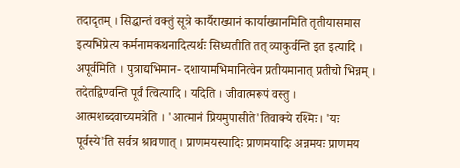तदादृतम् । सिद्धान्तं वक्तुं सूत्रे कार्यैराख्यानं कार्याख्यानमिति तृतीयासमास इत्यभिप्रेत्य कर्मनामकथनादित्यर्थः सिध्यतीति तत् व्याकुर्वन्ति इत इत्यादि । अपूर्वमिति । पुत्राद्यभिमान- दशायामभिमानित्वेन प्रतीयमानात् प्रतीचो भिन्नम् । तदेतद्विण्वन्ति पूर्वं त्वित्यादि । यदिति । जीवात्मरूपं वस्तु । आत्मशब्दवाच्यमत्रेति । 'आत्मानं प्रियमुपासीते'तिवाक्ये रश्मिः। 'यः पूर्वस्ये'ति सर्वत्र श्रावणात् । प्राणमयस्यादिः प्राणमयादिः अन्नमयः प्राणमय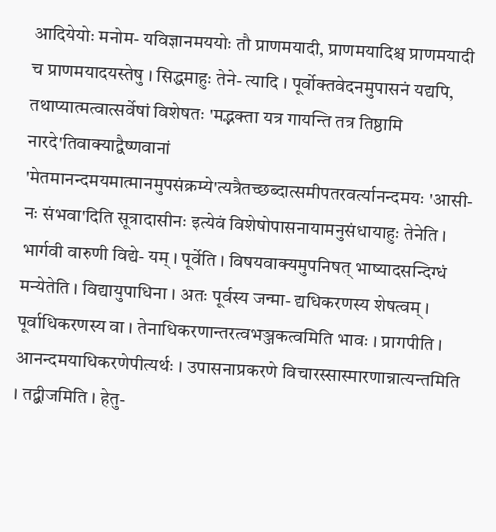आदियेयोः मनोम- यविज्ञानमययोः तौ प्राणमयादी, प्राणमयादिश्च प्राणमयादी च प्राणमयादयस्तेषु । सिद्धमाहुः तेने- त्यादि । पूर्वोक्तवेदनमुपासनं यद्यपि, तथाप्यात्मत्वात्सर्वेषां विशेषतः 'मद्भक्ता यत्र गायन्ति तत्र तिष्ठामि नारदे'तिवाक्याद्वैष्णवानां 'मेतमानन्दमयमात्मानमुपसंक्रम्ये'त्यत्रैतच्छब्दात्समीपतरवर्त्यानन्दमयः 'आसी- नः संभवा'दिति सूत्रादासीनः इत्येवं विशेषोपासनायामनुसंधायाहुः तेनेति । भार्गवी वारुणी विद्ये- यम् । पूर्वेति । विषयवाक्यमुपनिषत् भाष्यादसन्दिग्धं मन्येतेति । विद्यायुपाधिना । अतः पूर्वस्य जन्मा- द्यधिकरणस्य शेषत्वम् । पूर्वाधिकरणस्य वा । तेनाधिकरणान्तरत्वभञ्जकत्वमिति भावः । प्रागपीति । आनन्दमयाधिकरणेपीत्यर्थः । उपासनाप्रकरणे विचारस्सास्मारणान्नात्यन्तमिति । तद्बीजमिति । हेतु-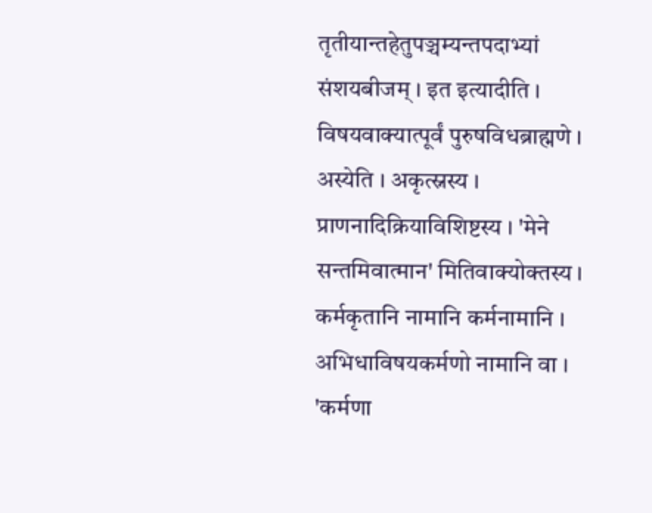तृतीयान्तहेतुपञ्चम्यन्तपदाभ्यां संशयबीजम् । इत इत्यादीति । विषयवाक्यात्पूर्वं पुरुषविधब्राह्मणे । अस्येति । अकृत्स्नस्य । प्राणनादिक्रियाविशिष्टस्य । 'मेने सन्तमिवात्मान' मितिवाक्योक्तस्य । कर्मकृतानि नामानि कर्मनामानि । अभिधाविषयकर्मणो नामानि वा । 'कर्मणा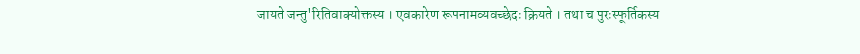जायते जन्तु'रितिवाक्योक्तस्य । एवकारेण रूपनामव्यवच्छेदः क्रियते । तथा च पुरःस्फूर्तिकस्य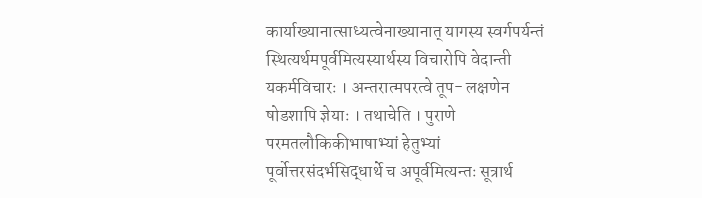कार्याख्यानात्साध्यत्वेनाख्यानात् यागस्य स्वर्गपर्यन्तं स्थित्यर्थमपूर्वमित्यस्यार्थस्य विचारोपि वेदान्ती यकर्मविचारः । अन्तरात्मपरत्वे तूप- लक्षणेन षोडशापि ज्ञेयाः । तथाचेति । पुराणे परमतलौकिकीभाषाभ्यां हेतुभ्यां पूर्वोत्तरसंदर्भसिद्धार्थे च अपूर्वमित्यन्तः सूत्रार्थ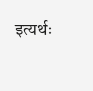इत्यर्थः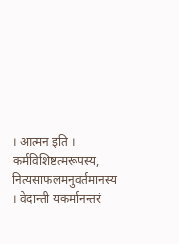। आत्मन इति । कर्मविशिष्टत्मरूपस्य, नित्यसाफलमनुवर्तमानस्य । वेदान्ती यकर्मानन्तरं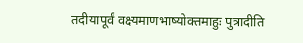तदीयापूर्वं वक्ष्यमाणभाष्योक्तमाहुः पुत्रादीति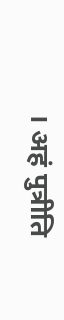। अहं पुत्रीति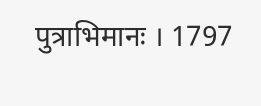पुत्राभिमानः । 1797